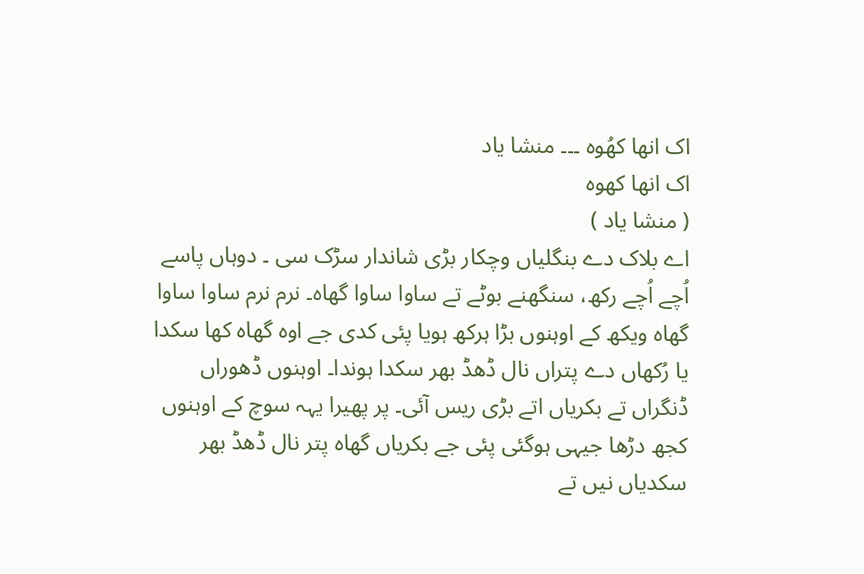اک انھا کھُوہ ۔۔۔ منشا یاد
اک انھا کھوہ
( منشا یاد )
اے بلاک دے بنگلیاں وچکار بڑی شاندار سڑک سی ۔ دوہاں پاسے اُچے اُچے رکھ، سنگھنے بوٹے تے ساوا ساوا گھاہ۔ نرم نرم ساوا ساوا گھاہ ویکھ کے اوہنوں بڑا ہرکھ ہویا پئی کدی جے اوہ گھاہ کھا سکدا یا رُکھاں دے پتراں نال ڈھڈ بھر سکدا ہوندا۔ اوہنوں ڈھوراں ڈنگراں تے بکریاں اتے بڑی ریس آئی۔ پر پھیرا یہہ سوچ کے اوہنوں کجھ دڑھا جیہی ہوگئی پئی جے بکریاں گھاہ پتر نال ڈھڈ بھر سکدیاں نیں تے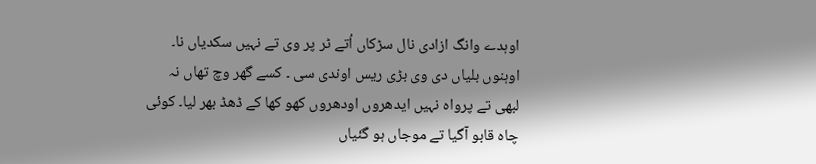اوہدے وانگ ازادی نال سڑکاں اُتے ٹر پر وی تے نہیں سکدیاں نا۔
اوہنوں بلیاں دی وی بڑی ریس اوندی سی ۔ کسے گھر وچ تھاں نہ لبھی تے پرواہ نہیں ایدھروں اودھروں کھو کھا کے ڈھڈ بھر لیا۔ کوئی چاہ قابو آگیا تے موجاں ہو گئیاں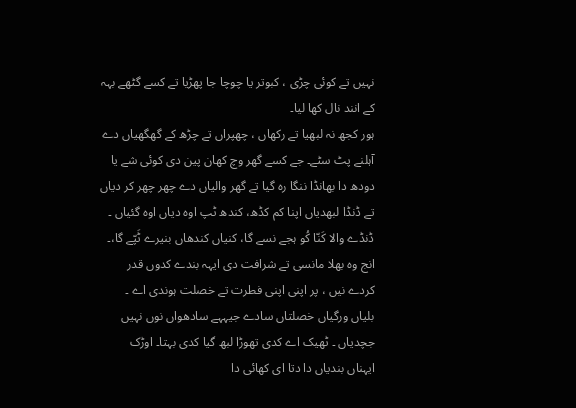نہیں تے کوئی چڑی ، کبوتر یا چوچا جا پھڑیا تے کسے گٹھے بہہ کے انند نال کھا لیا۔
ہور کجھ نہ لبھیا تے رکھاں ، چھپراں تے چڑھ کے گھگھیاں دے آہلنے پٹ سٹے۔ جے کسے گھر وچ کھان پین دی کوئی شے یا دودھ دا بھانڈا ننگا رہ گیا تے گھر والیاں دے چھر چھر کر دیاں تے ڈنڈا لبھدیاں اپنا کم کڈھ، کندھ ٹپ اوہ دیاں اوہ گئیاں ۔ ڈنڈے والا کَنّا کُو ہجے نسے گا، کنیاں کندھاں بنیرے ٹَپّے گا،۔ انج وہ بھلا مانسی تے شرافت دی ایہہ بندے کدوں قدر کردے نیں ، پر اپنی اپنی فطرت تے خصلت ہوندی اے ۔ بلیاں ورگیاں خصلتاں سادے جیہہے سادھواں نوں نہیں جچدیاں ۔ ٹھیک اے کدی تھوڑا لبھ گیا کدی بہتا۔ اوڑک ایہناں بندیاں دا دتا ای کھائی دا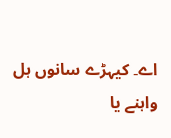اے۔ کیہڑے سانوں ہل واہنے یا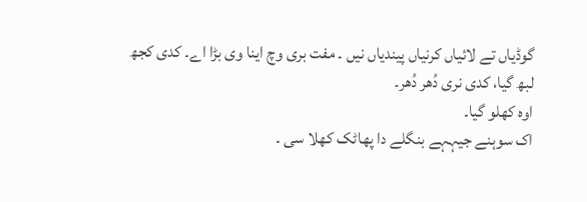گوڈیاں تے لائیاں کرنیاں پیندیاں نیں ۔ مفت بری وچ اینا وی بڑا اے۔ کدی کجھ لبھ گیا، کدی نری دُھر دُھر۔
اوہ کھلو گیا۔
اک سوہنے جیہہے بنگلے دا پھاٹک کھلا سی ۔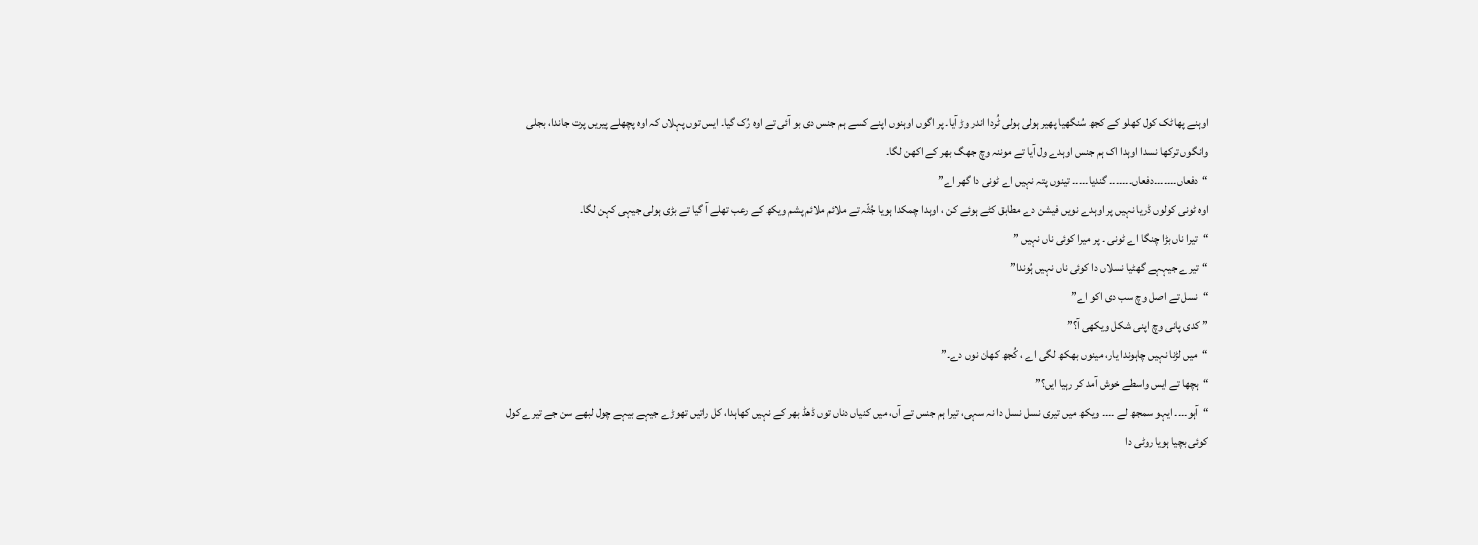اوہنے پھاٹک کول کھلو کے کجھ سُنگھیا پھیر ہولی ہولی ٹُردا اندر وڑ آیا۔ پر اگوں اوہنوں اپنے کسے ہم جنس دی بو آئی تے اوہ رُک گیا۔ ایس توں پہلاں کہ اوہ پچھلے پیریں پرت جاندا، بجلی وانگوں ترکھا نسدا اوہدا اک ہم جنس اوہدے ول آیا تے موننہ وچ جھگ بھر کے اکھن لگا۔
“دفعاں۔۔۔۔۔۔۔دفعاں۔۔۔۔۔۔۔ گندیا۔۔۔۔۔ تینوں پتہ نہیں اے ٹونی دا گھر اے”
اوہ ٹونی کولوں ڈریا نہیں پر اوہدے نویں فیشن دے مطابق کٹے ہوئے کن ، اوہدا چمکدا ہویا جُثّہ تے ملائم ملائم پشم ویکھ کے رعب تھلے آ گیا تے بڑی ہولی جیہی کہن لگا۔
“تیرا ناں بڑا چنگا اے ٹونی ۔ پر میرا کوئی ناں نہیں ”
“تیرے جیہہے گھٹیا نسلاں دا کوئی ناں نہیں ہُوندا”
“نسل تے اصل وچ سب دی اکو اے”
” کدی پانی وچ اپنی شکل ویکھی آ؟”
“میں لڑنا نہیں چاہوندا یار، مینوں بھکھ لگی اے ، کُجھ کھان نوں دے۔”
“ہچھا تے ایس واسطے خوش آمد کر رہیا ایں؟”
“آہو۔۔۔۔ ایہو سمجھ لے ۔۔۔۔ ویکھ میں تیری نسل نسل دا نہ سہی، تیرا ہم جنس تے آں، میں کنیاں دناں توں ڈھڈ بھر کے نہیں کھاہدا، کل راتیں تھوڑے جیہے بیہے چول لبھے سن جے تیرے کول کوئی بچیا ہویا روٹی دا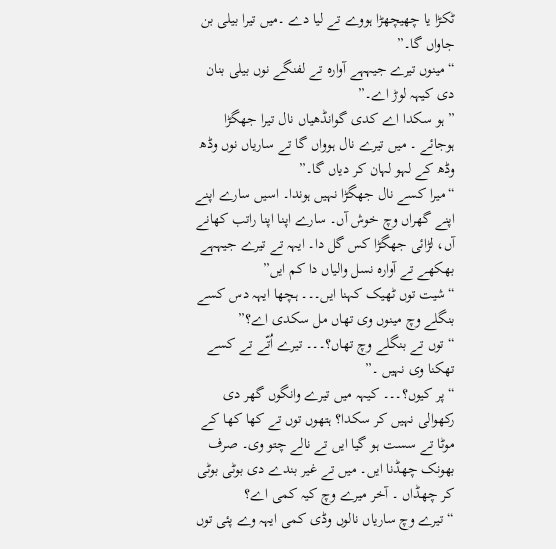ٹکڑا یا چھیچھڑا ہووے تے لیا دے ۔میں تیرا بیلی بن جاواں گا۔”
“مینوں تیرے جیہہے آوارہ تے لفنگے نوں بیلی بنان دی کیہہ لوڑ اے۔”
” ہو سکدا اے کدی گوانڈھیاں نال تیرا جھگڑا ہوجائے ۔ میں تیرے نال ہوواں گا تے ساریاں نوں وڈھ وڈھ کے لہو لہان کر دیاں گا۔”
“میرا کسے نال جھگڑا نہیں ہوندا۔ اسیں سارے اپنے اپنے گھراں وچ خوش آں۔ سارے اپنا اپنا راتب کھانے آں، لڑائی جھگڑا کس گل دا۔ ایہہ تے تیرے جیہہے بھکھے تے آوارہ نسل والیاں دا کم ایں”
“شیت توں ٹھیک کہنا ایں۔۔۔ ہچھا ایہہ دس کسے بنگلے وچ مینوں وی تھاں مل سکدی اے؟”
“توں تے بنگلے وچ تھاں؟۔۔۔ تیرے اُتّے تے کسے تھکنا وی نہیں ۔”
“پر کیوں؟۔۔۔ کیہہ میں تیرے وانگوں گھر دی رکھوالی نہیں کر سکدا؟ ہتھوں توں تے کھا کھا کے موٹا تے سست ہو گیا ایں تے نالے چتو وی۔ صرف بھونک چھڈنا ایں۔ میں تے غیر بندے دی بوٹی بوٹی کر چھڈاں ۔ آخر میرے وچ کیہ کمی اے؟
“تیرے وچ ساریاں نالوں وڈی کمی ایہہ وے پئی توں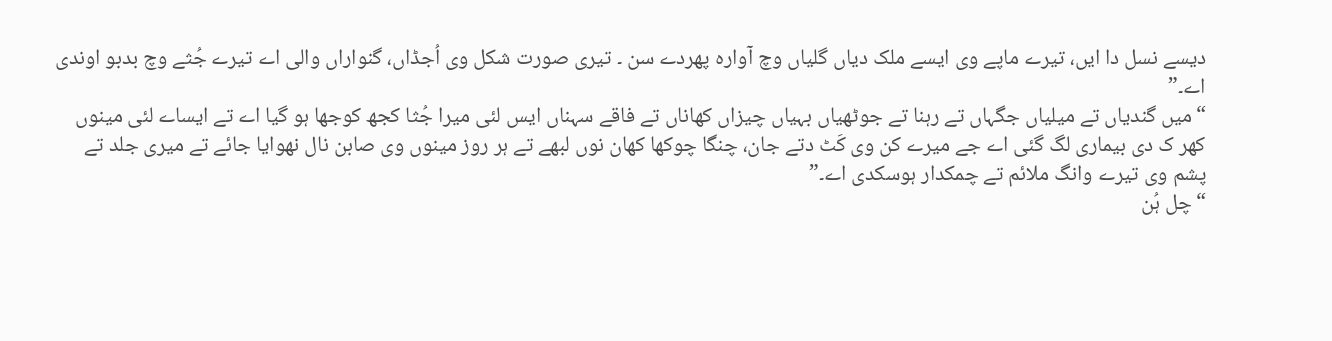دیسے نسل دا ایں، تیرے ماپے وی ایسے ملک دیاں گلیاں وچ آوارہ پھردے سن ۔ تیری صورت شکل وی اُجڈاں، گنواراں والی اے تیرے جُثے وچ بدبو اوندی اے۔”
“میں گندیاں تے میلیاں جگہاں تے رہنا تے جوٹھیاں بہیاں چیزاں کھاناں تے فاقے سہناں ایس لئی میرا جُثا کجھ کوجھا ہو گیا اے تے ایساے لئی مینوں کھر ک دی بیماری لگ گئی اے جے میرے کن وی کَٹ دتے جان، چنگا چوکھا کھان نوں لبھے تے ہر روز مینوں وی صابن نال نھوایا جائے تے میری جلد تے پشم وی تیرے وانگ ملائم تے چمکدار ہوسکدی اے۔”
“چل ہُن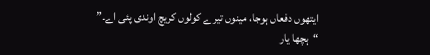ایتھوں دفعاں ہوجا، مینوں تیرے کولوں کریچ اوندی پئی اے۔”
“ہچھا یار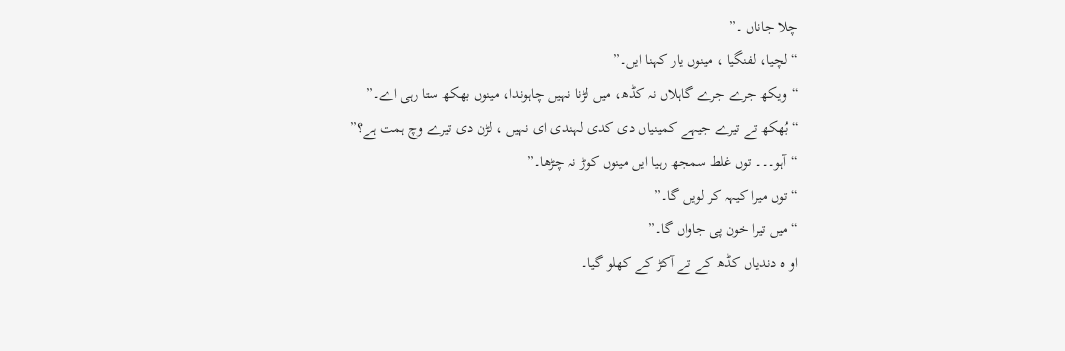چلا جاناں ۔”
“لچیا، لفنگیا ، مینوں یار کہنا ایں۔”
“ویکھ جرے جرے گاہلاں نہ کڈھ، میں لڑنا نہیں چاہوندا، مینوں بھکھ ستا رہی اے۔”
“بُھکھ تے تیرے جیہے کمینیاں دی کدی لہندی ای نہیں ، لڑن دی تیرے وچ ہمت ہے؟”
“آہو۔۔۔ توں غلط سمجھ رہیا ایں مینوں کوڑ نہ چڑھا۔”
“توں میرا کیہہ کر لویں گا۔”
“میں تیرا خون پی جاواں گا۔”
او ہ دندیاں کڈھ کے تے آکڑ کے کھلو گیا۔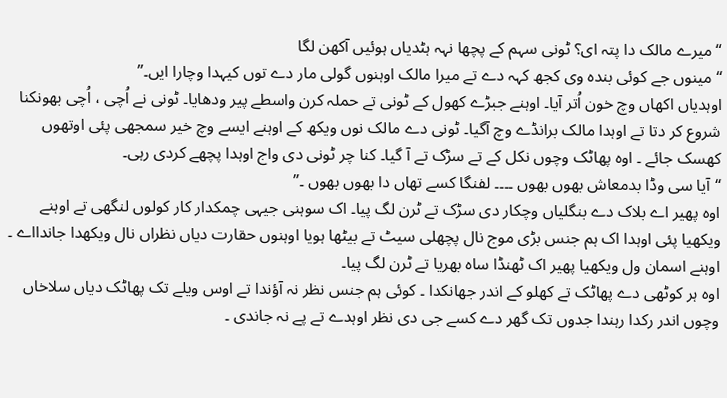“میرے مالک دا پتہ ای؟ ٹونی سہم کے پچھا نہہ ہٹدیاں ہوئیں آکھن لگا
“مینوں جے کوئی بندہ وی کجھ کہہ دے تے میرا مالک اوہنوں گولی مار دے توں کیہدا وچارا ایں۔”
اوہدیاں اکھاں وچ خون اُتر آیا۔ اوہنے جبڑے کھول کے ٹونی تے حملہ کرن واسطے پیر ودھایا۔ ٹونی نے اُچی ، اُچی بھونکنا شروع کر دتا تے اوہدا مالک برانڈے وچ آگیا۔ ٹونی دے مالک نوں ویکھ کے اوہنے ایسے وچ خیر سمجھی پئی اوتھوں کھسک جائے ۔ اوہ پھاٹک وچوں نکل کے تے سڑک تے آ گیا۔ کنا چر ٹونی دی واج اوہدا پچھے کردی رہی۔
“آیا سی وڈا بدمعاش بھوں بھوں ۔۔۔۔ لفنگا کسے تھاں دا بھوں بھوں ۔”
اوہ پھیر اے بلاک دے بنگلیاں وچکار دی سڑک تے ٹرن لگ پیا۔ اک سوہنی جیہی چمکدار کار کولوں لنگھی تے اوہنے ویکھیا پئی اوہدا اک ہم جنس بڑی موج نال پچھلی سیٹ تے بیٹھا ہویا اوہنوں حقارت دیاں نظراں نال ویکھدا جاندااے ۔ اوہنے اسمان ول ویکھیا پھیر اک ٹھنڈا ساہ بھریا تے ٹرن لگ پیا۔
اوہ ہر کوٹھی دے پھاٹک تے کھلو کے اندر جھانکدا ۔ کوئی ہم جنس نظر نہ آؤندا تے اوس ویلے تک پھاٹک دیاں سلاخاں وچوں اندر رکدا رہندا جدوں تک گھر دے کسے جی دی نظر اوہدے تے پے نہ جاندی ۔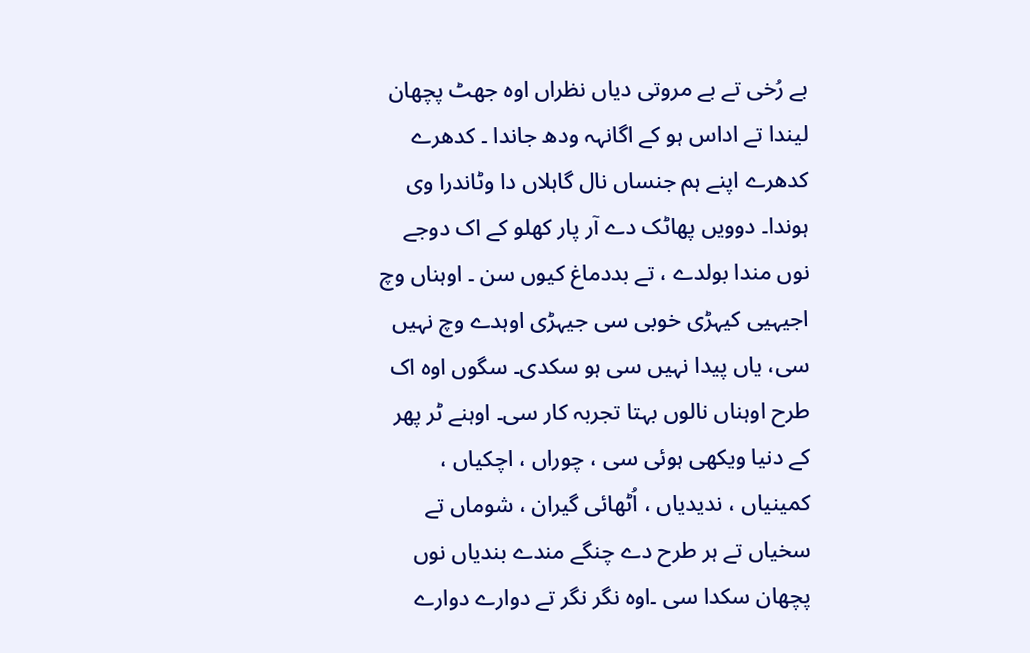بے رُخی تے بے مروتی دیاں نظراں اوہ جھٹ پچھان لیندا تے اداس ہو کے اگانہہ ودھ جاندا ۔ کدھرے کدھرے اپنے ہم جنساں نال گاہلاں دا وٹاندرا وی ہوندا۔ دوویں پھاٹک دے آر پار کھلو کے اک دوجے نوں مندا بولدے ، تے بددماغ کیوں سن ۔ اوہناں وچ اجیہیی کیہڑی خوبی سی جیہڑی اوہدے وچ نہیں سی، یاں پیدا نہیں سی ہو سکدی۔ سگوں اوہ اک طرح اوہناں نالوں بہتا تجربہ کار سی۔ اوہنے ٹر پھر کے دنیا ویکھی ہوئی سی ، چوراں ، اچکیاں ، کمینیاں ، ندیدیاں ، اُٹھائی گیران ، شوماں تے سخیاں تے ہر طرح دے چنگے مندے بندیاں نوں پچھان سکدا سی ۔اوہ نگر نگر تے دوارے دوارے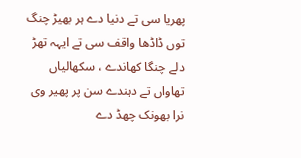پھریا سی تے دنیا دے ہر بھیڑ چنگ توں ڈاڈھا واقف سی تے ایہہ تھڑ دلے چنگا کھاندے ، سکھالیاں تھاواں تے دہندے سن پر پھیر وی نرا بھونک چھڈ دے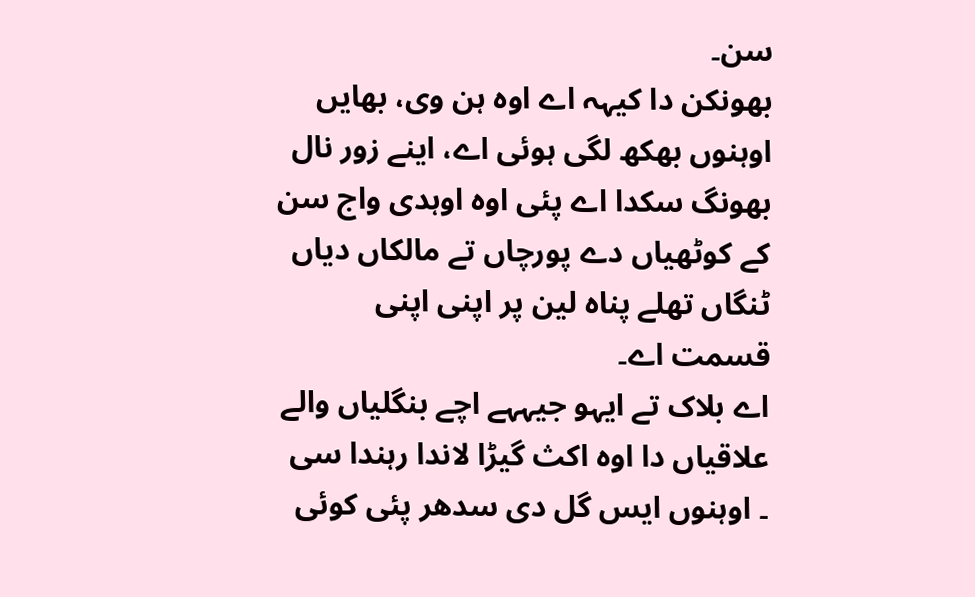سن۔
بھونکن دا کیہہ اے اوہ ہن وی، بھایں اوہنوں بھکھ لگی ہوئی اے، اینے زور نال بھونگ سکدا اے پئی اوہ اوہدی واج سن کے کوٹھیاں دے پورچاں تے مالکاں دیاں ٹنگاں تھلے پناہ لین پر اپنی اپنی قسمت اے۔
اے بلاک تے ایہو جیہہے اچے بنگلیاں والے علاقیاں دا اوہ اکث گیڑا لاندا رہندا سی ۔ اوہنوں ایس گل دی سدھر پئی کوئی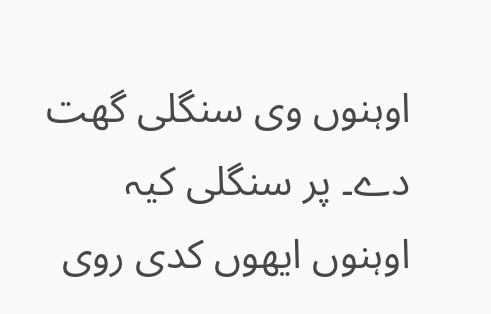اوہنوں وی سنگلی گھت دے۔ پر سنگلی کیہ اوہنوں ایھوں کدی روی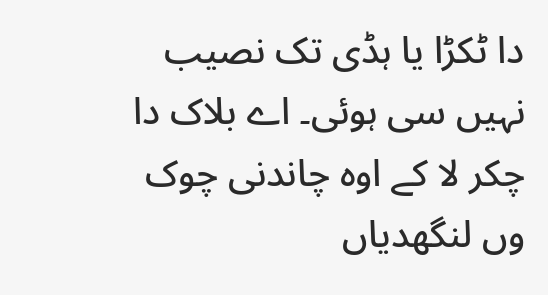دا ٹکڑا یا ہڈی تک نصیب نہیں سی ہوئی۔ اے بلاک دا چکر لا کے اوہ چاندنی چوک وں لنگھدیاں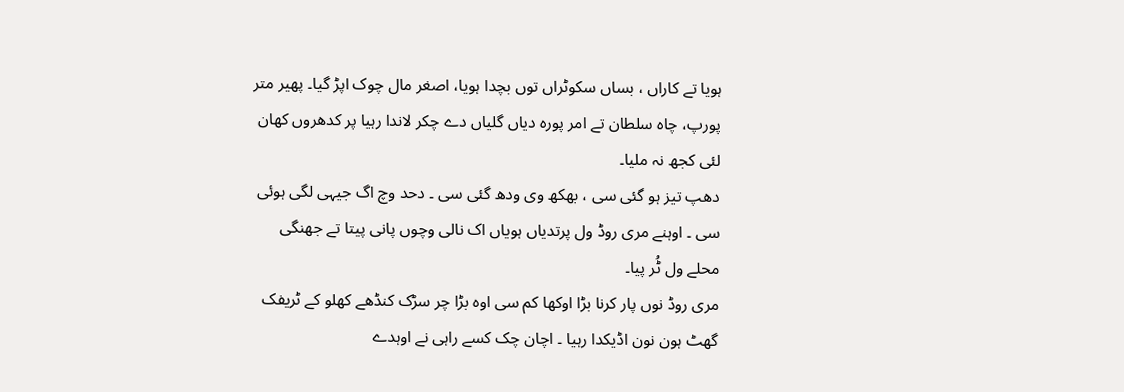ہویا تے کاراں ، بساں سکوٹراں توں بچدا ہویا، اصغر مال چوک اپڑ گیا۔ پھیر متر پورپ، چاہ سلطان تے امر پورہ دیاں گلیاں دے چکر لاندا رہیا پر کدھروں کھان لئی کجھ نہ ملیا۔
دھپ تیز ہو گئی سی ، بھکھ وی ودھ گئی سی ۔ دحد وچ اگ جیہی لگی ہوئی سی ۔ اوہنے مری روڈ ول پرتدیاں ہویاں اک نالی وچوں پانی پیتا تے جھنگی محلے ول ٹُر پیا۔
مری روڈ نوں پار کرنا بڑا اوکھا کم سی اوہ بڑا چر سڑک کنڈھے کھلو کے ٹریفک گھٹ ہون نون اڈیکدا رہیا ۔ اچان چک کسے راہی نے اوہدے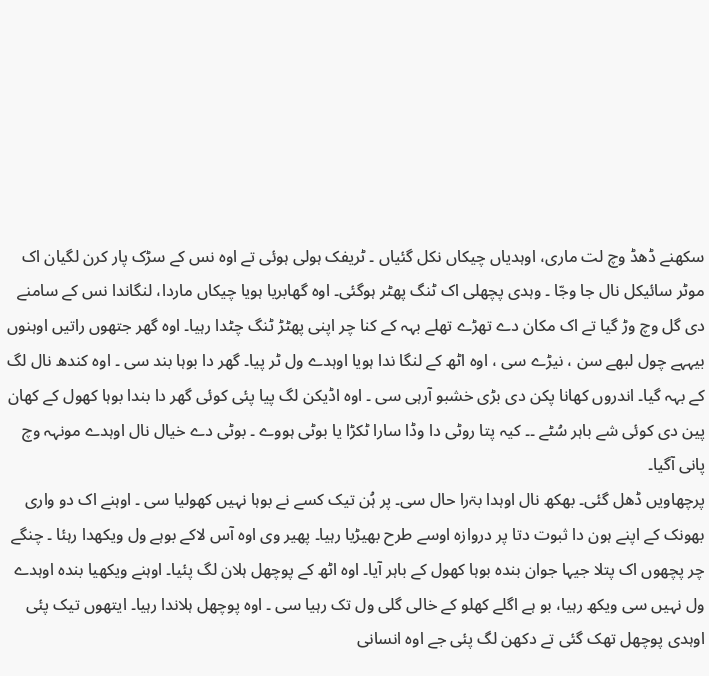سکھنے ڈھڈ وچ لت ماری، اوہدیاں چیکاں نکل گئیاں ۔ ٹریفک ہولی ہوئی تے اوہ نس کے سڑک پار کرن لگیان اک موٹر سائیکل نال جا وجّا ۔ وہدی پچھلی اک ٹنگ پھٹر ہوگئی۔ اوہ گھابریا ہویا چیکاں ماردا، لنگاندا نس کے سامنے دی گل وچ وڑ گیا تے اک مکان دے تھڑے تھلے بہہ کے کنا چر اپنی پھٹڑ ٹنگ چٹدا رہیا۔ اوہ گھر جتھوں راتیں اوہنوں بیہہے چول لبھے سن ، نیڑے سی ، اوہ اٹھ کے لنگا ندا ہویا اوہدے ول ٹر پیا۔ گھر دا بوہا بند سی ۔ اوہ کندھ نال لگ کے بہہ گیا۔ اندروں کھانا پکن دی بڑی خشبو آرہی سی ۔ اوہ اڈیکن لگ پیا پئی کوئی گھر دا بندا بوہا کھول کے کھان پین دی کوئی شے باہر سُٹے ۔۔ کیہ پتا روٹی دا وڈا سارا ٹکڑا یا بوٹی ہووے ۔ بوٹی دے خیال نال اوہدے مونہہ وچ پانی آگیا۔
پرچھاویں ڈھل گئی۔ بھکھ نال اوہدا بۃرا حال سی۔ پر ہُن تیک کسے نے بوہا نہیں کھولیا سی ۔ اوہنے اک دو واری بھونک کے اپنے ہون دا ثبوت دتا پر دروازہ اوسے طرح بھیڑیا رہیا۔ پھیر وی اوہ آس لاکے بوہے ول ویکھدا رہئا ۔ چنگے چر پچھوں اک پتلا جیہا جوان بندہ بوہا کھول کے باہر آیا۔ اوہ اٹھ کے پوچھل ہلان لگ پئیا۔ اوہنے ویکھیا بندہ اوہدے ول نہیں سی ویکھ رہیا، بو ہے اگلے کھلو کے خالی گلی ول تک رہیا سی ۔ اوہ پوچھل ہلاندا رہیا۔ ایتھوں تیک پئی اوہدی پوچھل تھک گئی تے دکھن لگ پئی جے اوہ انسانی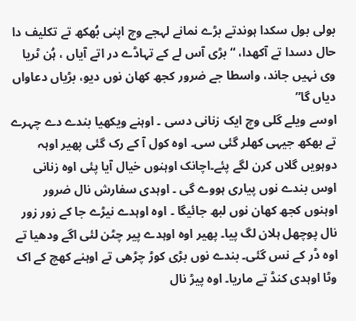بولی بول سکدا ہوندتے بڑے نمانے لہجے وچ اپنی بُھکھ تے تکلیف دا حال دسدا تے آکھدا، “بڑی آس لے کے تہاڈے در اتے آیاں ، ہُن ٹریا وی نہیں جاند، واسطا جے ضرور کجھ کھان نوں دیو، بڑیاں دعاواں دیاں گا”
اوسے ویلے گلی وچ ایک زنانی دسی ۔ اوہنے ویکھیا بندے دے چہرے تے بھکھ جیہی کھلر گئی سی۔ اوہ کول آ کے رک گئی پھیر اوہہ دوہویں گلاں کرن لگے پئے۔اچانک اوہنوں خیال آیا پئی اوہ زنانی اوس بندے نوں پیاری ہووے گی ۔ اوہدی سفارش نال ضرور اوہنوں کجھ کھان نوں لبھ جائیگا ۔ اوہ اوہدے نیڑے جا کے زور زور نال پوچھل ہلان لگ پیا۔ پھیر اوہ اوہدے پیر چٹن لئی اگے ودھیا تے اوہ ڈر کے نس گئی۔ بندے نوں بڑی کوڑ چڑھی تے اوہنے کھچ کے اک وٹا اوہدی کنڈ تے ماریا۔ اوہ پیڑ نال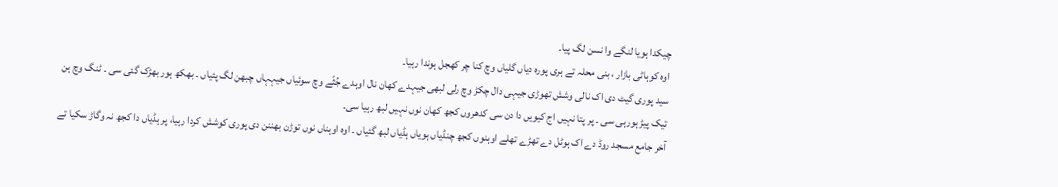چیکدا ہویا لنگے وا نسن لگ پیا۔
اوہ کوہاٹی بازار ، بنی محلہ تے ہری پورہ دیاں گلیاں وچ کنا چر کھجل ہوندا رہیا۔
سید پوری گیٹ دی اک نالی وشش تھوڑی جیہی دال چکڑ وچ رلی لبھی جیہدے کھان نال اوہدے جُثّے وچ سوئیاں جیہہاں چبھن لگ پئیاں ۔ بھکھ ہور بھڑک گئی سی ۔ ٹنگ وچ ہن تیک پیڑ ہورہی سی ۔ پر پتا نہیں اج کیویں دا دن سی کدھروں کجھ کھان نوں نہیں لبھ رہیا سی۔
آخر جامع مسجد روڈ دے اک ہوٹل دے تھڑے تھلے اوہنوں کجھ چنڈیاں ہویاں ہڈیاں لبھ گئیاں ۔ اوہ اوہناں نوں توڑن بھننن دی پوری کوشش کردا رہیا، پر ہڈیاں دا کجھ نہ وگاڑ سکیا تے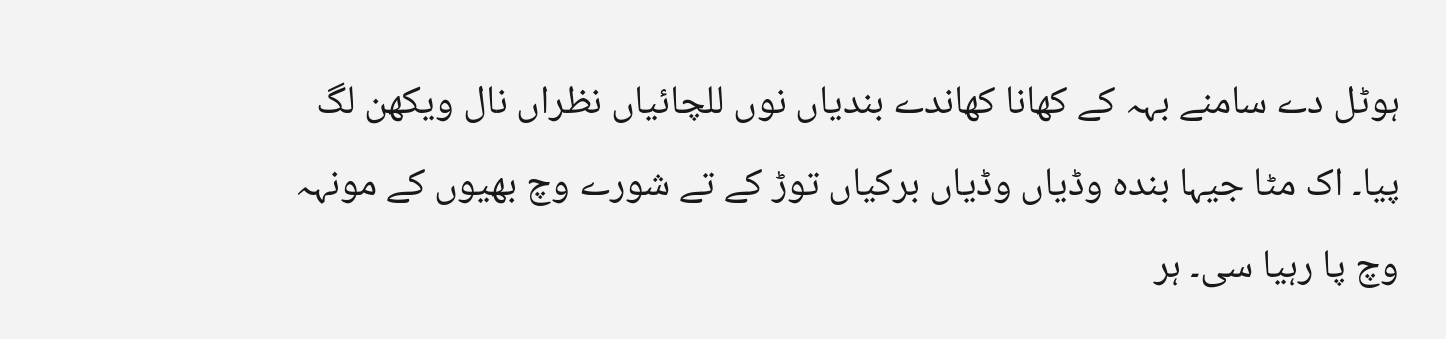ہوٹل دے سامنے بہہ کے کھانا کھاندے بندیاں نوں للچائیاں نظراں نال ویکھن لگ پیا۔ اک مٹا جیہا بندہ وڈیاں وڈیاں برکیاں توڑ کے تے شورے وچ بھیوں کے مونہہ وچ پا رہیا سی۔ ہر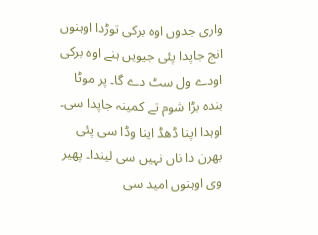واری جدوں اوہ برکی توڑدا اوہنوں انج جاپدا پئی جیویں ہنے اوہ برکی اودے ول سٹ دے گا۔ پر موٹا بندہ بڑا شوم تے کمینہ جاپدا سی۔ اوہدا اپنا ڈھڈ اینا وڈا سی پئی بھرن دا ناں نہیں سی لیندا۔ پھیر وی اوہنوں امید سی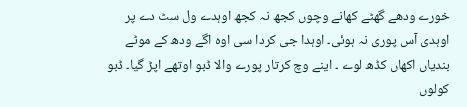خورے ودھے گھٹے کھانے وچوں کجھ نہ کجھ اوہدے ول سٹ دے پر اوہدی آس پوری نہ ہوئی۔ اوہدا جی کردا سی اوہ اگے ودھ کے موٹے بندیاں اکھاں کڈھ لوے ۔ اینے وچ کرتار پورے والا ڈبو اوتھے اپڑ گیا۔ ڈبو کولوں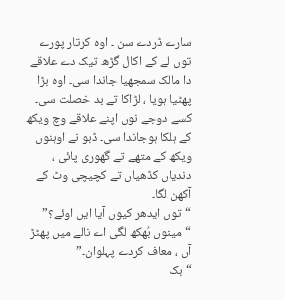سارے ڈردے سن ۔ اوہ کرتار پورے توں لے کے اکال گڑھ تیک دے علاقے دا مالک سمجھیا جاندا سی۔ اوہ بڑا پھٹیا ہویا ، لڑاکا تے بد خصلت سی۔ کسے دوجے نوں اپنے علاقے وچ ویکھ کے ہلکا ہوجاندا سی۔ ڈبو نے اوہنوں ویکھ کے متھے تے گھوری پائی ، دندیاں کڈھیاں تے کچیچی وٹ کے آکھن لگا۔
“توں ایدھر کیوں آیا ایں اوئے؟”
“مینوں بُھکھ لگی اے نالے میں پھٹڑ آں ، معاف کردے پہلوان۔”
“بک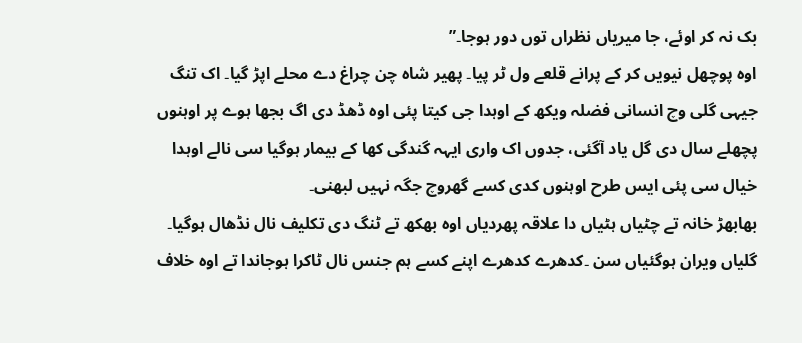بک نہ کر اوئے، جا میریاں نظراں توں دور ہوجا۔”
اوہ پوچھل نیویں کر کے پرانے قلعے ول ٹر پیا۔ پھیر شاہ چن چراغ دے محلے اپڑ گیا۔ اک تنگ جیہی گلی وچ انسانی فضلہ ویکھ کے اوہدا جی کیتا پئی اوہ ڈھڈ دی اگ بجھا ہوے پر اوہنوں پچھلے سال دی گل یاد آگئی، جدوں اک واری ایہہ گندگی کھا کے بیمار ہوگیا سی نالے اوہدا خیال سی پئی ایس طرح اوہنوں کدی کسے گھروچ جگہ نہیں لبھنی۔
بھابھڑ خانہ تے چٹیاں ہٹیاں دا علاقہ پھردیاں اوہ بھکھ تے ٹنگ دی تکلیف نال نڈھال ہوگیا۔ گلیاں ویران ہوگئیاں سن ۔کدھرے کدھرے اپنے کسے ہم جنس نال ٹاکرا ہوجاندا تے اوہ خلاف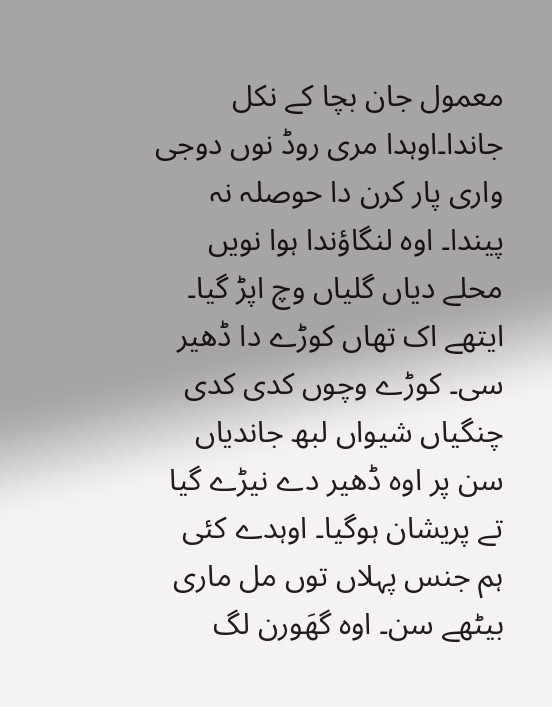معمول جان بچا کے نکل جاندا۔اوہدا مری روڈ نوں دوجی واری پار کرن دا حوصلہ نہ پیندا۔ اوہ لنگاؤندا ہوا نویں محلے دیاں گلیاں وچ اپڑ گیا۔ ایتھے اک تھاں کوڑے دا ڈھیر سی۔ کوڑے وچوں کدی کدی چنگیاں شیواں لبھ جاندیاں سن پر اوہ ڈھیر دے نیڑے گیا تے پریشان ہوگیا۔ اوہدے کئی ہم جنس پہلاں توں مل ماری بیٹھے سن۔ اوہ گھَورن لگ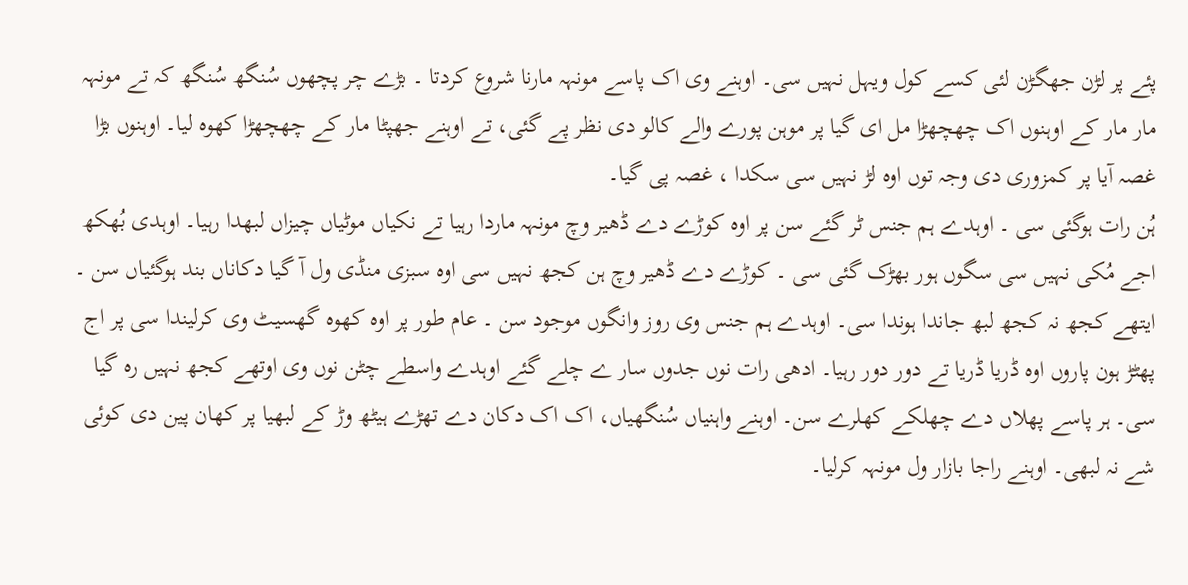پئے پر لڑن جھگڑن لئی کسے کول ویہل نہیں سی۔ اوہنے وی اک پاسے مونہہ مارنا شروع کردتا ۔ بڑے چر پچھوں سُنگھ سُنگھ کہ تے مونہہ مار مار کے اوہنوں اک چھچھڑا مل ای گیا پر موہن پورے والے کالو دی نظر پے گئی، تے اوہنے جھپٹا مار کے چھچھڑا کھوہ لیا۔ اوہنوں بڑا غصہ آیا پر کمزوری دی وجہ توں اوہ لڑ نہیں سی سکدا ، غصہ پی گیا۔
ہُن رات ہوگئی سی ۔ اوہدے ہم جنس ٹر گئے سن پر اوہ کوڑے دے ڈھیر وچ مونہہ ماردا رہیا تے نکیاں موٹیاں چیزاں لبھدا رہیا۔ اوہدی بُھکھ اجے مُکی نہیں سی سگوں ہور بھڑک گئی سی ۔ کوڑے دے ڈھیر وچ ہن کجھ نہیں سی اوہ سبزی منڈی ول آ گیا دکاناں بند ہوگئیاں سن ۔ ایتھے کجھ نہ کجھ لبھ جاندا ہوندا سی۔ اوہدے ہم جنس وی روز وانگوں موجود سن ۔ عام طور پر اوہ کھوہ گھسیٹ وی کرلیندا سی پر اج پھٹڑ ہون پاروں اوہ ڈریا ڈریا تے دور دور رہیا۔ ادھی رات نوں جدوں سار ے چلے گئے اوہدے واسطے چٹن نوں وی اوتھے کجھ نہیں رہ گیا سی۔ ہر پاسے پھلاں دے چھلکے کھلرے سن۔ اوہنے واہنیاں سُنگھیاں، اک اک دکان دے تھڑے ہیٹھ وڑ کے لبھیا پر کھان پین دی کوئی شے نہ لبھی۔ اوہنے راجا بازار ول مونہہ کرلیا۔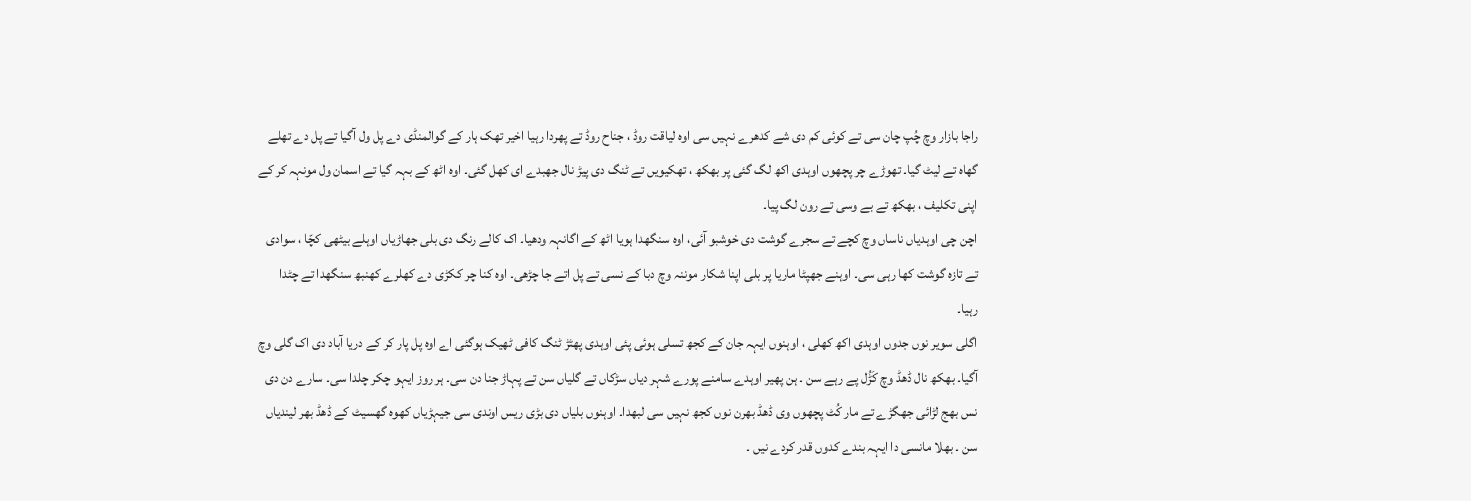راجا بازار وچ چُپ چان سی تے کوئی کم دی شے کدھرے نہیں سی اوہ لیاقت روڈ ، جناح روڈ تے پھردا رہیا اخیر تھک ہار کے گوالمنڈی دے پل ول آگیا تے پل دے تھلے گھاہ تے لیٹ گیا۔ تھوڑے چر پچھوں اوہدی اکھ لگ گئی پر بھکھ ، تھکیویں تے ٹنگ دی پیڑ نال جھبدے ای کھل گئی۔ اوہ اٹھ کے بہہ گیا تے اسمان ول مونہہ کر کے اپنی تکلیف ، بھکھ تے بے وسی تے رون لگ پیا۔
اچن چی اوہدیاں ناساں وچ کچے تے سجرے گوشت دی خوشبو آئی، اوہ سنگھدا ہویا اٹھ کے اگانہہ ودھیا۔ اک کالے رنگ دی بلی جھاڑیاں اوہلے بیٹھی کچّا ، سوادی تے تازہ گوشت کھا رہی سی۔ اوہنے جھپٹا ماریا پر بلی اپنا شکار موننہ وچ دبا کے نسی تے پل اتے جا چڑھی۔ اوہ کنا چر ککڑی دے کھلرے کھنبھ سنگھدا تے چٹدا رہیا۔
اگلی سویر نوں جدوں اوہدی اکھ کھلی ، اوہنوں ایہہ جان کے کجھ تسلی ہوئی پئی اوہدی پھٹڑ ٹنگ کافی ٹھیک ہوگئی اے اوہ پل پار کر کے دریا آباد دی اک گلی وچ آگیا۔ بھکھ نال ڈھڈ وچ کَڑُل پے رہے سن ۔ ہن پھیر اوہدے سامنے پورے شہر دیاں سڑکاں تے گلیاں سن تے پہاڑ جنا دن سی۔ ہر روز ایہو چکر چلدا سی۔ سارے دن دی نس بھج لڑائی جھگڑے تے مار کُٹ پچھوں وی ڈھڈ بھرن نوں کجھ نہیں سی لبھدا۔ اوہنوں بلیاں دی بڑی ریس اوندی سی جیہڑیاں کھوہ گھسیٹ کے ڈھڈ بھر لیندیاں سن ۔ بھلا مانسی دا ایہہ بندے کدوں قدر کردے نیں ۔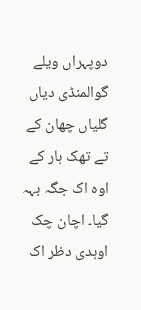دوپہراں ویلے گوالمنڈی دیاں گلیاں چھان کے تے تھک ہار کے اوہ اک جگہ بہہ گیا۔ اچان چک اوہدی دظر اک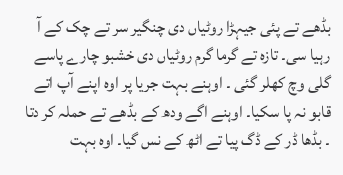بڈھے تے پئی جیہڑا روٹیاں دی چنگیر سر تے چک کے آ رہیا سی۔ تازہ تے گرما گرم روٹیاں دی خشبو چارے پاسے گلی وچ کھلر گئی ۔ اوہنے بہت جریا پر اوہ اپنے آپ اتے قابو نہ پا سکیا۔ اوہنے اگے ودھ کے بڈھے تے حملہ کر دتا ۔ بڈھا ڈر کے ڈگ پیا تے اٹھ کے نس گیا۔ اوہ بہت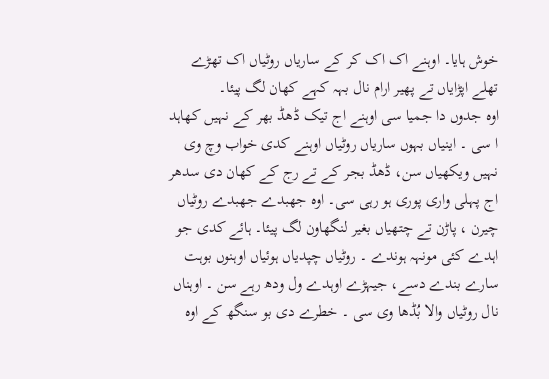خوش ہایا۔ اوہنے اک اک کر کے ساریاں روٹیاں اک تھڑے تھلے اپڑایاں تے پھیر ارام نال بہہ کہے کھان لگ پیئا۔
اوہ جدوں دا جمیا سی اوہنے اج تیک ڈھڈ بھر کے نہیں کھاہد ا سی ۔ اینیاں بہوں ساریاں روٹیاں اوہنے کدی خواب وچ وی نہیں ویکھیاں سن، ڈھڈ بجر کے تے رج کے کھان دی سدھر اج پہلی واری پوری ہو رہی سی۔ اوہ جھبدے جھبدے روٹیاں چیرن ، پاڑن تے چتھیاں بغیر لنگھاون لگ پیئا۔ ہائے کدی جو اہدے کئی مونہہ ہوندے ۔ روٹیاں چپدیاں ہوئیاں اوہنوں بوہت سارے بندے دسے، جیہڑے اوہدے ول ودھ رہے سن ۔ اوہناں نال روٹیاں والا بُڈھا وی سی ۔ خطرے دی بو سنگھ کے اوہ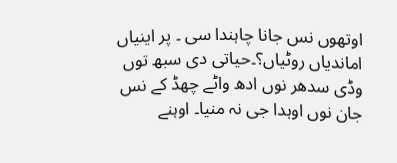اوتھوں نس جانا چاہندا سی ۔ پر اینیاں اماندیاں روٹیاں؟۔حیاتی دی سبھ توں وڈی سدھر نوں ادھ واٹے چھڈ کے نس جان نوں اوہدا جی نہ منیا۔ اوہنے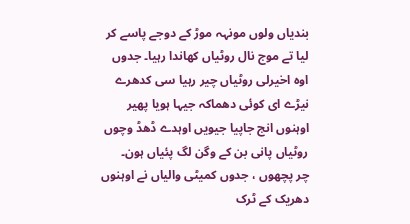بندیاں ولوں مونہہ موڑ کے دوجے پاسے کر لیا تے موج نال روٹیاں کھاندا رہیا۔ جدوں اوہ اخیرلی روٹیاں چیر رہیا سی کدھرے نیڑے ای کوئی دھماکہ جیہا ہویا پھیر اوہنوں انج جاپیا جیویں اوہدے ڈھڈ وچوں روٹیاں پانی بن کے وگن لگ پئیاں ہون۔
چر پچھوں ، جدوں کمیٹی والیاں نے اوہنوں دھریک کے ٹرک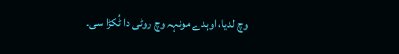وچ لدیا، اوہدے مونہہ وچ روٹی دا ٹُکڑا سی۔